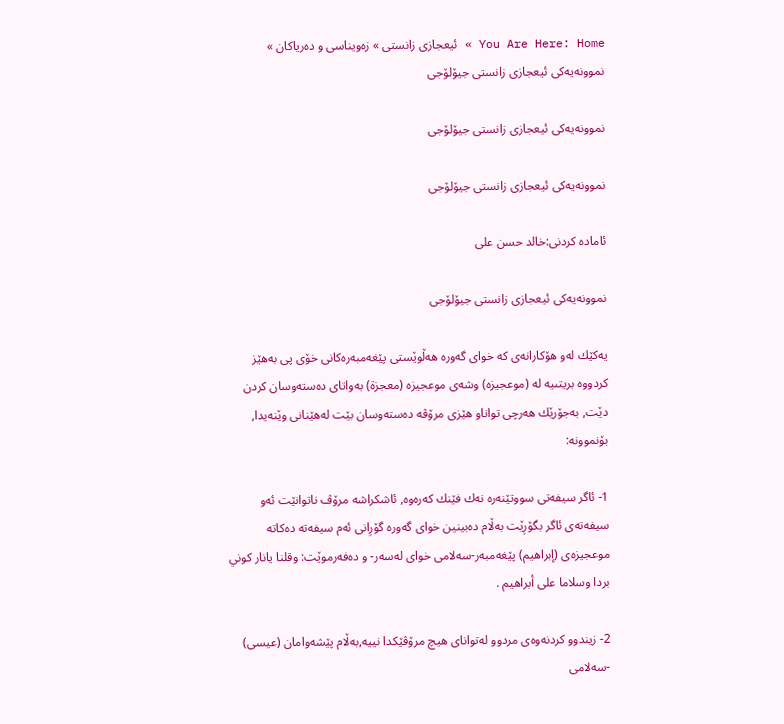You Are Here: Home » ئیعجازی زانستی » زەویناسی و دەریاکان » نموونه‌یه‌كى ئیعجازى زانستى جیۆلۆجى

نموونه‌یه‌كى ئیعجازى زانستى جیۆلۆجى

نموونه‌یه‌كى ئیعجازى زانستى جیۆلۆجى

ئاماده كردنى‌:خالد حسن على

نموونه‌یه‌كى ئیعجازى زانستى جیۆلۆجى

یه‌كێك له‌و هۆكارانه‌ى كه‌ خواى گه‌وره‌ هه‌ڵوێستى پێغه‌مبه‌ره‌كانى خۆى پى به‌هێز كردووه‌ بریتىیه‌ له‌ (موعجیزه‌) وشه‌ى موعجیزه‌ (معجزة) به‌واتاى ده‌سته‌وسان كردن دێت, به‌جۆرێك هه‌رچى تواناو هێزى مرۆڤه‌ ده‌سته‌وسان بێت له‌هێنانى وێنه‌يدا, بۆنموونه‌:

1- ئاگر سیفه‌تى سووتێنه‌ره‌ نه‌ك فێنك كه‌ره‌وه‌, ئاشكراشه‌ مرۆڤ ناتوانێت ئه‌و سیفه‌ته‌ى ئاگر بگۆرِێت به‌ڵام ده‌بینین خواى گه‌وره‌ گۆرِانى ئه‌م سیفه‌ته‌ ده‌كاته‌ موعجیزه‌ى (إبراهيم) پێغه‌مبه‌ر-سه‌لامى خواى له‌سه‌ر- و ده‌فه‌رموێت: وقلنا يانار كوني بردا وسلاما على أبراهيم .

2- زیندوو كردنه‌وه‌ى مردوو له‌تواناى هیچ مرۆڤێكدا نيیه‌,به‌ڵام پێشه‌وامان (عيسى) -سه‌لامى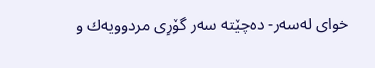خواى له‌سه‌ر- ده‌چێته‌ سه‌ر گۆرِى مردوویه‌ك و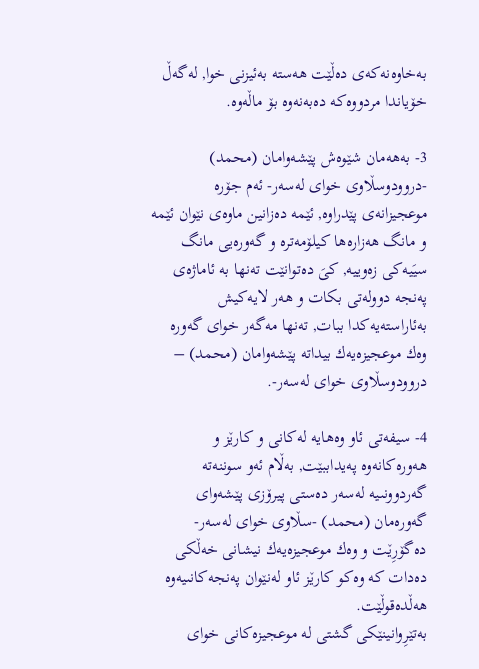به‌خاوه‌نه‌كه‌ى ده‌ڵێت هه‌سته‌ به‌ئیزنى خوا, له‌گه‌ڵ خۆیاندا مردووه‌كه‌ ده‌به‌نه‌وه‌ بۆ ماڵه‌وه‌.

3- به‌هه‌مان شێوه‌ش پێشه‌وامان (محمد) -دروودوسڵاوى خواى له‌سه‌ر- ئه‌م جۆره‌ موعجیزانه‌ى پێدراوه‌, ئێمه‌ ده‌زانین ماوه‌ى نێوان ئێمه‌ و مانگ هه‌زاره‌ها كیلۆمه‌تره‌ و گه‌وره‌یى مانگ سيَيه‌كى زه‌ويیه‌, كىَ ده‌توانێت ته‌نها به‌ ئاماژه‌ى په‌نجه‌ دووله‌تى بكات و هه‌ر لایه‌كیش به‌ئاراسته‌یه‌كدا ببات, ته‌نها مه‌گه‌ر خواى گه‌وره‌ وه‌ك موعجیزه‌یه‌ك بیداته‌ پێشه‌وامان (محمد) – دروودوسڵاوى خواى له‌سه‌ر-.

4- سیفه‌تى ئاو وه‌هایه‌ له‌كانى و كارێز و هه‌وره‌كانه‌وه‌ په‌یداببێت, به‌ڵام ئه‌و سوننه‌ته‌ گه‌ردوونىیه‌ له‌سه‌ر ده‌ستى پیرۆزى پێشه‌واى گه‌وره‌مان (محمد) -سڵاوى خواى له‌سه‌ر-ده‌گۆرِێت و وه‌ك موعجیزه‌یه‌ك نیشانى خه‌ڵكى ده‌دات كه‌ وه‌كو كارێز ئاو له‌نێوان په‌نجه‌كانىیه‌وه‌ هه‌ڵده‌قوڵێت.
به‌تێرِوانینێكى گشتى له‌ موعجیزه‌كانى خواى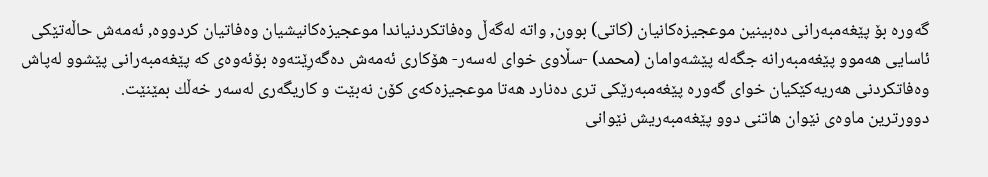گه‌وره‌ بۆ پێغه‌مبه‌رانى ده‌بینین موعجیزه‌كانیان (كاتى) بوون, واته‌ له‌گه‌ڵ وه‌فاتكردنیاندا موعجیزه‌كانیشیان وه‌فاتیان كردووه‌, ئه‌مه‌ش حاڵه‌تێكى ئاسایى هه‌موو پێغه‌مبه‌رانه‌ جگه‌له‌ پێشه‌وامان (محمد) -سڵاوى خواى له‌سه‌ر- هۆكارى ئه‌مه‌ش ده‌گه‌رِێته‌وه‌ بۆئه‌وه‌ى كه‌ پێغه‌مبه‌رانى پێشوو له‌پاش وه‌فاتكردنى هه‌ریه‌كێكیان خواى گه‌وره‌ پێغه‌مبه‌رێكى ترى ده‌نارد هه‌تا موعجیزه‌كه‌ى كۆن نه‌بێت و كاریگه‌رى له‌سه‌ر خه‌ڵك بمێنێت.
دوورترین ماوه‌ى نێوان هاتنى دوو پێغه‌مبه‌ریش نێوانى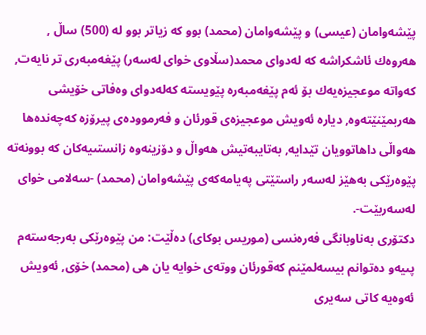پێشه‌وامان (عيسى) و پێشه‌وامان (محمد) بوو كه زياتر بوو له‌ (500) ساڵ , هه‌روه‌ك ئاشكراشه‌ كه‌ له‌دواى محمد(سڵاوى خواى له‌سه‌ر) پێغه‌مبه‌رى تر نایه‌ت, كه‌واته‌ موعجیزه‌یه‌ك بۆ ئه‌م پێغه‌مبه‌ره‌ پێویسته‌ كه‌له‌دواى وه‌فاتى خۆیشى هه‌ربمێنێته‌وه‌, دیاره‌ ئه‌ویش موعجیزه‌ى قورئان و فه‌رمووده‌ى پیرۆزه‌ كه‌چه‌نده‌ها هه‌واڵى داهاتوویان تێدایه‌, به‌تایبه‌تیش هه‌واڵ و دۆزینه‌وه‌ زانستىیه‌كان كه‌ بوونه‌ته‌ پێوه‌رێكى به‌هێز له‌سه‌ر راستێتى په‌یامه‌كه‌ى پێشه‌وامان (محمد) -سه‌لامى خواى له‌سه‌ربێت-.
دكتۆرى به‌ناوبانگى فه‌ره‌نسى (موریس بوكاى) ده‌ڵێت: من پێوه‌رێكى به‌رجه‌سته‌م پىیه‌و ده‌توانم بیسه‌لمێنم كه‌قورئان ووته‌ى خوایه‌ یان هى (محمد) خۆى, ئه‌ویش ئه‌وه‌یه‌ كاتى سه‌یرى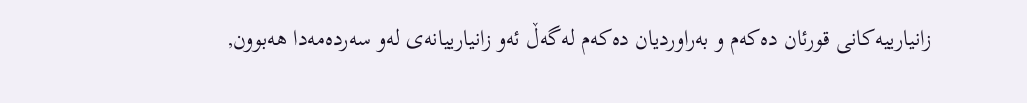زانیارييه‌كانى قورئان ده‌كه‌م و به‌راوردیان ده‌كه‌م له‌گه‌ڵ ئه‌و زانیاريیانه‌ى له‌و سه‌رده‌مه‌دا هه‌بوون,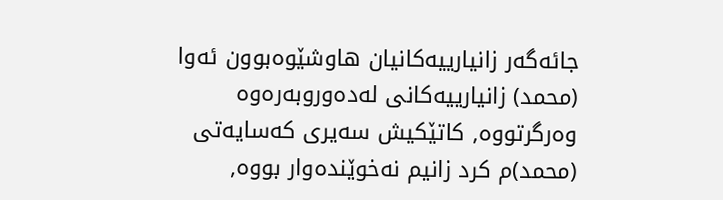جائه‌گه‌ر زانیارييه‌كانیان هاوشێوه‌بوون ئه‌وا (محمد) زانیاريیه‌كانى له‌ده‌وروبه‌ره‌وه‌ وه‌رگرتووه‌, كاتێكیش سه‌یرى كه‌سایه‌تى (محمد)م كرد زانیم نه‌خوێنده‌وار بووه‌,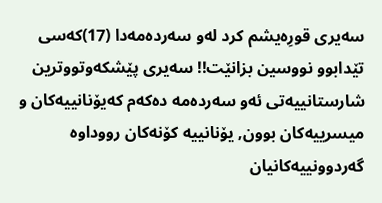سه‌یرى قورِه‌یشم كرد له‌و سه‌رده‌مه‌دا (17)كه‌سى تێدابوو نووسین بزانێت!! سه‌یرى پێشكه‌وتووترین شارستانيیه‌تى ئه‌و سه‌رده‌مه‌ ده‌كه‌م كه‌یۆنانيیه‌كان و میسرييه‌كان بوون, یۆنانييه‌ كۆنه‌كان رووداوه‌ گه‌ردوونيیه‌كانیان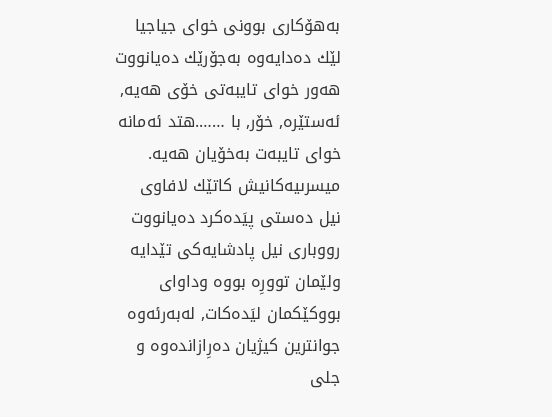به‌هۆكارى بوونى خواى جیاجیا لێك ده‌دایه‌وه‌ به‌جۆرێك ده‌یانووت هه‌ور خواى تایبه‌تى خۆى هه‌یه‌, ئه‌ستێره‌, خۆر, با …….هتد ئه‌مانه‌ خواى تایبه‌ت به‌خۆیان هه‌یه‌.
میسرىیه‌كانیش كاتێك لافاوى نیل ده‌ستى پيَده‌كرد ده‌یانووت رووبارى نیل پادشایه‌كى تێدایه‌ ولێمان توورِه‌ بووه‌ وداواى بووكێكمان ليَده‌كات, له‌به‌رئه‌وه‌ جوانترین كیژیان ده‌رِازانده‌وه‌ و جلى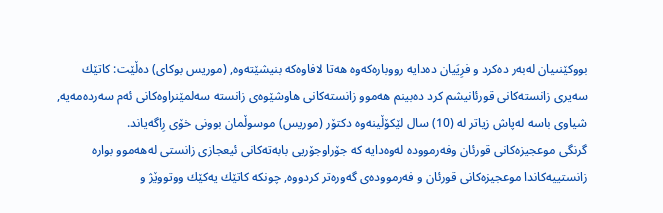بووكێنىیان له‌به‌ر ده‌كرد و فرِيَیان ده‌دایه‌ رووباره‌كه‌وه‌ هه‌تا لافاوه‌كه‌ بنیشێته‌وه‌, (موریس بوكاى) ده‌ڵێت: كاتێك سه‌یرى زانسته‌كانى قورئانیشم كرد ده‌بینم هه‌موو زانسته‌كانى هاوشێوه‌ى زانسته‌ سه‌لمێنراوه‌كانى ئه‌م سه‌رده‌مه‌یه‌, شیاوى باسه‌ له‌پاش زیاتر له‌ (10) سال لێكۆڵینه‌وه‌ دكتۆر (موریس) موسوڵمان بوونى خۆى رِاگه‌یاند.
گرنگى موعجیزه‌كانى قورئان وفه‌رمووده‌ له‌وه‌دایه‌ كه‌ جۆراوجۆریى بابه‌ته‌كانى ئیعجازى زانستى له‌هه‌موو بواره‌ زانستييه‌كاندا موعجیزه‌كانى قورئان و فه‌رمووده‌ى گه‌وره‌تر كردووه‌, چونكه‌ كاتێك یه‌كێك ووتووێژ و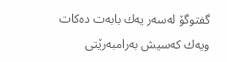گفتوگۆ له‌سه‌ر یه‌ك بابه‌ت ده‌كات ویه‌ك كه‌سیش به‌رامبه‌رێتى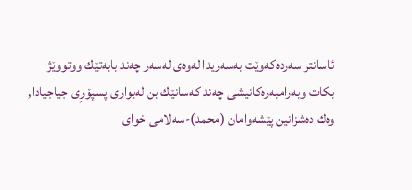ئاسانتر سه‌رده‌كه‌وێت به‌سه‌ريدا له‌وه‌ى له‌سه‌ر چه‌ند بابه‌تێك ووتووێژ بكات وبه‌رامبه‌ره‌كانیشى چه‌ند كه‌سانێك بن له‌بوارى پسپۆرِى جیاجیادا, وه‌ك ده‌شزانین پێشه‌وامان (محمد)-سه‌لامى خواى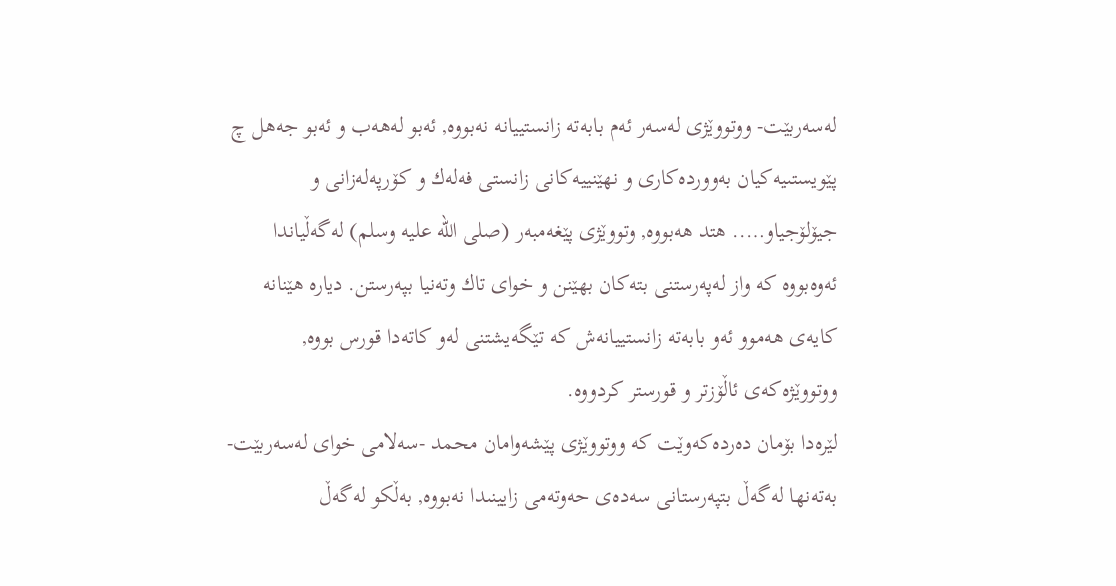له‌سه‌ربێت- ووتووێژى له‌سه‌ر ئه‌م بابه‌ته‌ زانستيیانه‌ نه‌بووه‌, ئه‌بو له‌هه‌ب و ئه‌بو جه‌هل چ پێویستىیه‌كیان به‌وورده‌كارى و نهێنيیه‌كانى زانستى فه‌له‌ك و كۆرپه‌له‌زانى و جیۆلۆجیاو….. هتد هه‌بووه‌, وتووێژى پێغه‌مبه‌ر (صلى الله عليه وسلم) له‌گه‌ڵیاندا ئه‌وه‌بووه‌ كه‌ واز له‌په‌رستنى بته‌كان بهێنن و خواى تاك وته‌نیا بپه‌رستن. دیاره‌ هێنانه‌ كایه‌ى هه‌موو ئه‌و بابه‌ته‌ زانستيیانه‌ش كه‌ تێگه‌یشتنى له‌و كاته‌دا قورس بووه‌, ووتووێژه‌كه‌ى ئاڵۆزتر و قورستر كردووه‌.
لێره‌دا بۆمان ده‌رده‌كه‌وێت كه‌ ووتووێژى پێشه‌وامان محمد -سه‌لامى خواى له‌سه‌ربێت- به‌ته‌نها له‌گه‌ڵ بتپه‌رستانى سه‌ده‌ى حه‌وته‌مى زایینىدا نه‌بووه‌, به‌ڵكو له‌گه‌ڵ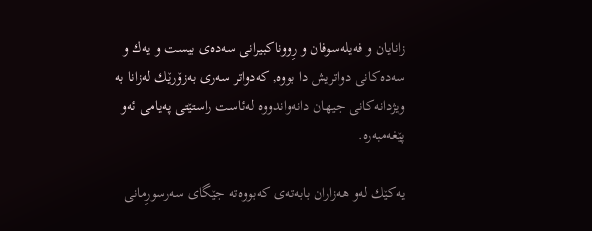زانایان و فه‌یله‌سوفان و رِووناكبیرانى سه‌ده‌ى بیست و یه‌ك و سه‌ده‌كانى دواتریش دا بووه‌, كه‌دواتر سه‌رى به‌زۆرێك له‌زانا به‌ ویژدانه‌كانى جیهان دانه‌واندووه‌ له‌ئاست راستێتى په‌یامى ئه‌و پێغه‌مبه‌ره‌.

یه‌كێك له‌و هه‌زاران بابه‌ته‌ى كه‌بووه‌ته‌ جێگاى سه‌رسورِمانى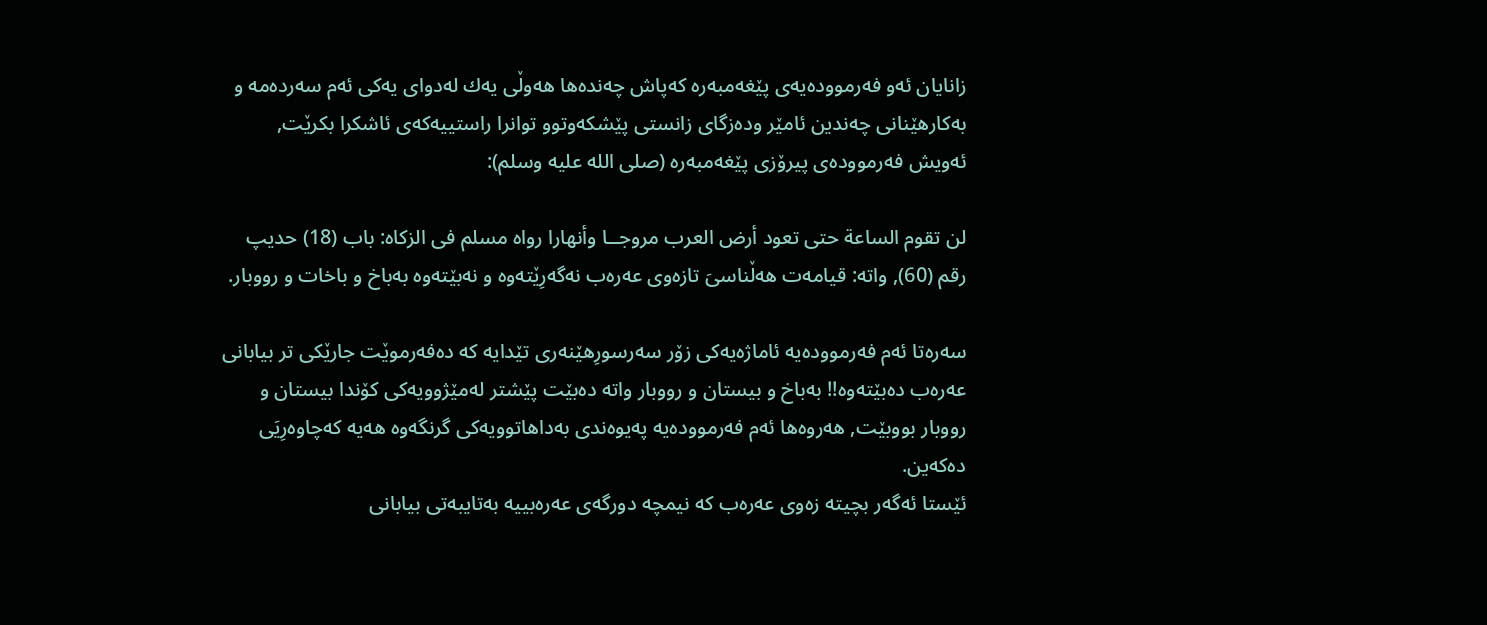زانایان ئه‌و فه‌رمووده‌یه‌ى پێغه‌مبه‌ره‌ كه‌پاش چه‌نده‌ها هه‌وڵى یه‌ك له‌دواى یه‌كى ئه‌م سه‌رده‌مه‌ و به‌كارهێنانى چه‌ندین ئامێر وده‌زگاى زانستى پێشكه‌وتوو توانرا راستيیه‌كه‌ى ئاشكرا بكرێت, ئه‌ویش فه‌رمووده‌ى پیرۆزى پێغه‌مبه‌ره‌ (صلى الله عليه وسلم):

لن تقوم الساعة حتى تعود أرض العرب مروجــا وأنهارا رواه مسلم فی الزكاه‌: باب (18) حدیپ رقم (60), واته‌: قیامه‌ت هه‌ڵناسىَ تازه‌وى عه‌ره‌ب نه‌گه‌رِێته‌وه‌ و نه‌بێته‌وه‌ به‌باخ و باخات و رووبار.

سه‌ره‌تا ئه‌م فه‌رمووده‌یه‌ ئاماژه‌یه‌كى زۆر سه‌رسورِهێنه‌رى تێدایه‌ كه‌ ده‌فه‌رموێت جارێكى تر بیابانى عه‌ره‌ب ده‌بێته‌وه‌!! به‌باخ و بيستان و رووبار واته‌ ده‌بێت پێشتر له‌مێژوویه‌كى كۆندا بيستان و رووبار بووبێت, هه‌روه‌ها ئه‌م فه‌رمووده‌یه‌ په‌یوه‌ندى به‌داهاتوویه‌كى گرنگه‌وه‌ هه‌یه‌ كه‌چاوه‌رِيَى ده‌كه‌ین.
ئێستا ئه‌گه‌ر بچیته‌ زه‌وى عه‌ره‌ب كه‌ نیمچه‌ دورگه‌ى عه‌ره‌بيیه‌ به‌تایبه‌تى بیابانى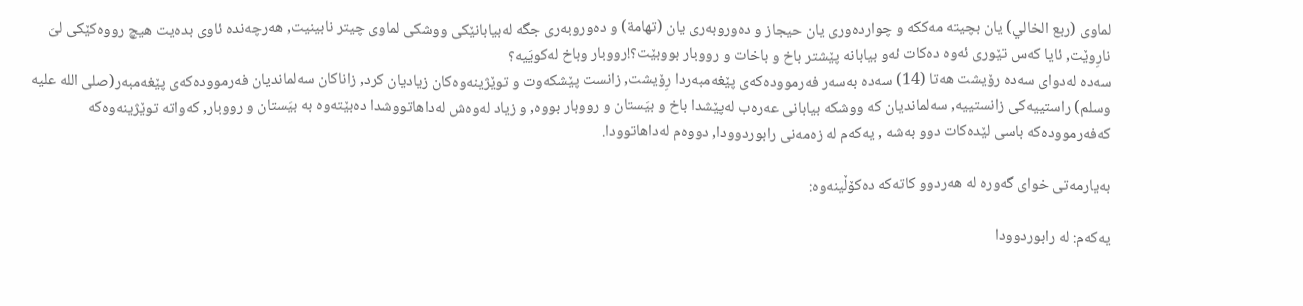لماوى (ربع الخالي) یان بچیته‌ مه‌ككه‌ و چوارده‌ورى یان حیجاز و ده‌وروبه‌رى یان (تهامة) و ده‌وروبه‌رى جگه‌ له‌بیابانێكى ووشكى لماوى چیتر نابینیت, هه‌رچه‌نده‌ ئاوى بده‌یت هیچ رووه‌كێكى لىَ نارِوێت, ئایا كه‌س تێورى ئه‌وه‌ ده‌كات ئه‌و بیابانه‌ پێشتر باخ و باخات و رووبار بووبێت؟!رووبار وباخ له‌كويَیه‌؟
سه‌ده‌ له‌دواى سه‌ده‌ رۆیشت هه‌تا (14) سه‌ده‌ به‌سه‌ر فه‌رمووده‌كه‌ى پێغه‌مبه‌ردا رِۆیشت, زانست پێشكه‌وت و توێژینه‌وه‌كان زیادیان كرد, زاناكان سه‌لماندیان فه‌رمووده‌كه‌ى پێغه‌مبه‌ر(صلى الله عليه وسلم) راستيیه‌كى زانستيیه‌, سه‌لماندیان كه‌ ووشكه‌ بیابانى عه‌ره‌ب له‌پێشدا باخ و بيَستان و رووبار بووه‌, و زیاد له‌وه‌ش له‌داهاتووشدا ده‌بێته‌وه‌ به‌ بيَستان و رووبار, كه‌واته‌ توێژینه‌وه‌كه‌ كه‌فه‌رمووده‌كه‌ باسى لێده‌كات دوو به‌شه‌ , یه‌كه‌م له‌ زه‌مه‌نى رابوردوودا, دووه‌م له‌داهاتوودا.

به‌یارمه‌تى خواى گه‌وره‌ له‌ هه‌ردوو كاته‌كه‌ ده‌كۆڵینه‌وه‌:

یه‌كه‌م: له‌ رابوردوودا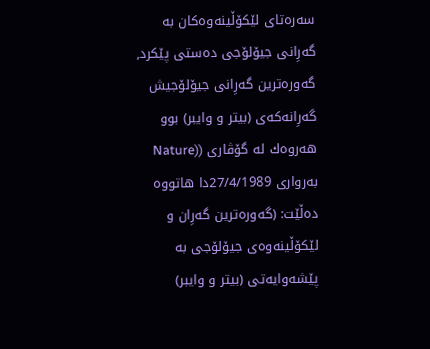سه‌ره‌تاى لێكۆڵینه‌وه‌كان به‌ گه‌رِانى جیۆلۆجى ده‌ستى پێكرد, گه‌وره‌ترین گه‌رِانى جیۆلۆجیش گه‌رِانه‌كه‌ى (بیتر و وایبر) بوو هه‌روه‌ك له‌ گۆڤارى ((Nature به‌روارى 27/4/1989دا هاتووه‌ ده‌ڵێت: (گه‌وره‌ترین گه‌رِان و لێكۆڵینه‌وه‌ى جیۆلۆجى به‌ پێشه‌وایه‌تى (بیتر و وایبر)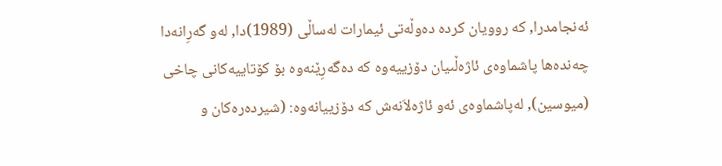ئه‌نجامدرا, كه‌ روویان كرده‌ ده‌وڵه‌تى ئیمارات له‌ساڵى (1989)دا, له‌و گه‌رِانه‌دا چه‌نده‌ها پاشماوه‌ى ئاژه‌ڵىیان دۆزيیه‌وه‌ كه‌ ده‌گه‌رِێنه‌وه‌ بۆ كۆتاییه‌كانى چاخى (میوسین), له‌پاشماوه‌ى ئه‌و ئاژه‌لاَنه‌ش كه‌ دۆزيیانه‌وه‌: (شیرده‌ره‌كان و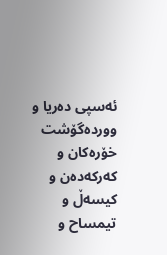ئه‌سپى ده‌ریا و وورده‌گۆشت خۆره‌كان و كه‌ركه‌ده‌ن و كیسه‌ڵ و تیمساح و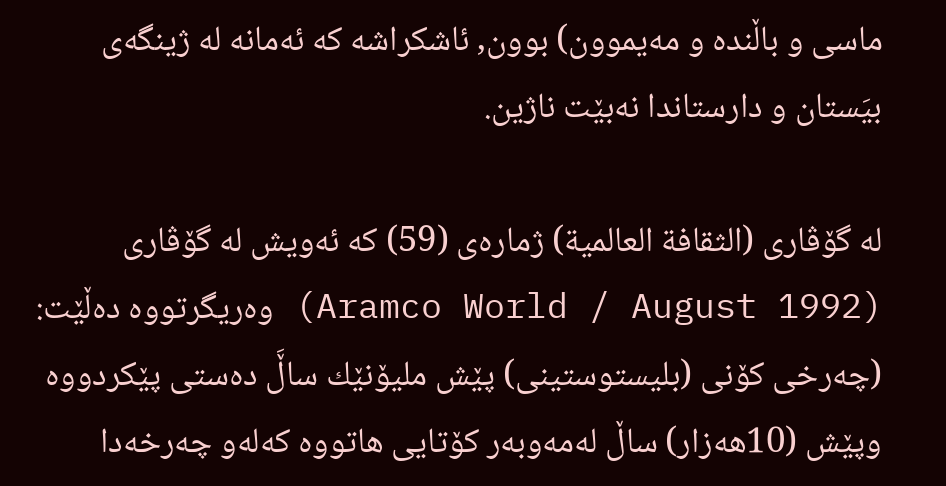ماسى و باڵنده‌ و مه‌یموون) بوون, ئاشكراشه‌ كه‌ ئه‌مانه‌ له‌ ژینگه‌ى بيَستان و دارستاندا نه‌بێت ناژین.

له‌ گۆڤارى (الثقافة العالمية) ژماره‌ى (59) كه‌ ئه‌ویش له‌ گۆڤارى (Aramco World / August 1992) وه‌ریگرتووه‌ ده‌ڵێت: (چه‌رخى كۆنى (بلیستوستینى) پێش ملیۆنێك ساڵَ ده‌ستى پێكردووه‌ وپێش (10هه‌زار) ساڵ له‌مه‌وبه‌ر كۆتایى هاتووه‌ كه‌له‌و چه‌رخه‌دا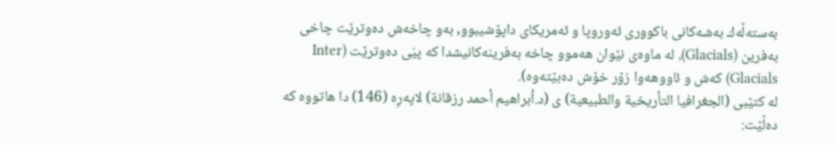به‌سته‌ڵه‌ك به‌شه‌كانى باكوورى ئه‌وروپا و ئه‌مریكاى داپۆشیبوو, به‌و چاخه‌ش ده‌وترێت چاخى به‌فرین (Glacials), له‌ ماوه‌ى نێوان هه‌موو چاخه‌ به‌فرینه‌كانیشدا كه‌ پيَى ده‌وترێت (Inter Glacials) كه‌ش و ئاووهه‌وا زۆر خۆش ده‌بێته‌وه‌).
له‌ كتێبى (الجغرافيا التأريخية والطبيعية) ى (د.أبراهيم أحمد رزقانة) لاپه‌رِه‌ (146) دا هاتووه‌ كه‌ ده‌ڵێت: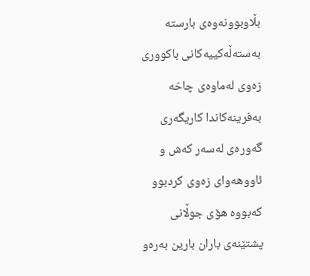بڵاوبوونه‌وه‌ى بارسته‌ به‌سته‌ڵه‌كيیه‌كانى باكوورى زه‌وى له‌ماوه‌ى چاخه‌ به‌فرینه‌كاندا كاریگه‌رى گه‌وره‌ى له‌سه‌ر كه‌ش و ئاووهه‌واى زه‌وى كردبوو كه‌بووه‌ هۆى جوڵانى پشتێنه‌ى باران بارین به‌ره‌و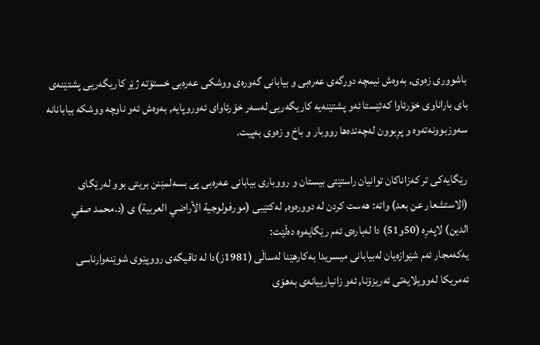باشوورى زه‌وى, به‌وه‌ش نیمچه‌ دورگه‌ى عه‌ره‌بى و بیابانى گه‌وره‌ى ووشكى عه‌ره‌بى خستۆته‌ ژێر كاریگه‌ریى پشتێنه‌ى باى باراناوى خۆرئاوا كه‌ئێستا ئه‌و پشتێنه‌یه‌ كاریگه‌ریى له‌سه‌ر خۆرئاواى ئه‌وروپایه‌, به‌وه‌ش ئه‌و ناوچه‌ ووشكه‌ بیابانانه‌ سه‌وزبوونه‌ته‌وه‌ و پرِبوون له‌چه‌نده‌ها رووبار و باخ و زه‌وى به‌پیت.

رێگایه‌كى تر كه‌زاناكان توانیان راستێتى بيستان و رووبارى بیابانى عه‌ره‌بى پى بسه‌لمێنن بریتى بوو له‌رێگاى (الاستشعار عن بعد) واته‌: هه‌ست كردن له‌ دووره‌وه‌, له‌كتێبى (مورفولوجية الأراضي العربية) ى (د.محمد صفي الدين) لاپه‌رِه‌ (50و51) دا له‌باره‌ى ئه‌م رێگایه‌وه‌ ده‌ڵێت:
یه‌كه‌مجار ئه‌م شێوازه‌یان له‌بیابانى میسريدا به‌كارهێنا له‌ساڵى (1981ز)دا له‌ تاقیگه‌ى رووپێوى شوێنه‌وارناسى ئه‌مریكا له‌وویلایه‌تى ئه‌ریزۆنا, ئه‌و زانیاريیانه‌ى به‌هۆى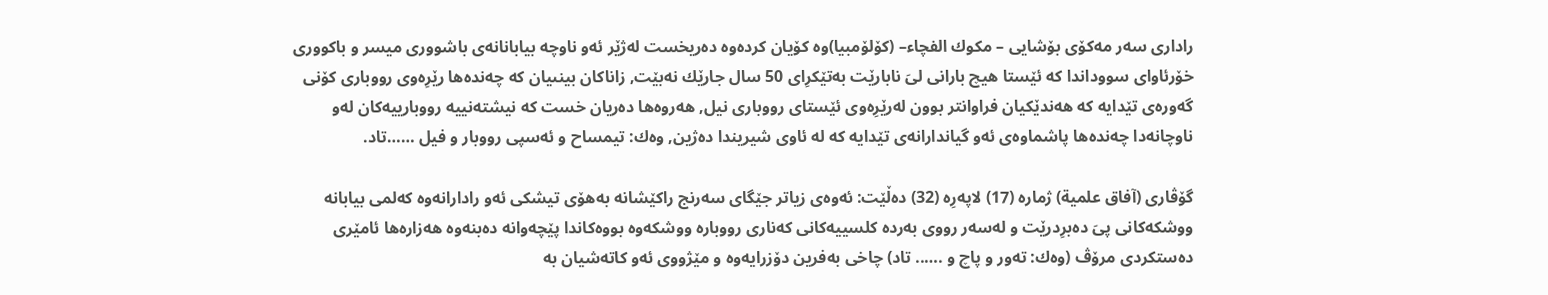رادارى سه‌ر مه‌كۆى بۆشایى – مكوك الفچاء– (كۆلۆمبیا)وه‌ كۆیان كرده‌وه‌ ده‌ریخست له‌ژێر ئه‌و ناوچه‌ بیابانانه‌ى باشوورى میسر و باكوورى خۆرئاواى سووداندا كه‌ ئێستا هیچ بارانى لىَ نابارێت به‌تێكرِاى 50 سال جارێك نه‌بێت, زاناكان بینىیان كه‌ چه‌نده‌ها رێرِه‌وى رووبارى كۆنى گه‌وره‌ى تێدایه‌ كه‌ هه‌ندێكیان فراوانتر بوون له‌رێرِه‌وى ئێستاى رووبارى نیل, هه‌روه‌ها ده‌ریان خست كه‌ نیشته‌نيیه‌ رووباريیه‌كان له‌و ناوچانه‌دا چه‌نده‌ها پاشماوه‌ى ئه‌و گیاندارانه‌ى تێدایه‌ كه‌ له‌ ئاوى شیریندا ده‌ژین, وه‌ك: تیمساح و ئه‌سپى رووبار و فیل ……تاد.

گۆڤارى (آفاق علمية) ژماره‌ (17) لاپه‌رِه‌ (32) ده‌ڵێت: ئه‌وه‌ى زیاتر جێگاى سه‌رنج راكێشانه‌ به‌هۆى تیشكى ئه‌و رادارانه‌وه‌ كه‌لمى بیابانه‌ ووشكه‌كانى پىَ ده‌برِدرێت و له‌سه‌ر رووى به‌رده‌ كلسيیه‌كانى كه‌نارى رووباره‌ ووشكه‌وه‌ بووه‌كاندا پێچه‌وانه‌ ده‌بنه‌وه‌ هه‌زاره‌ها ئامێرى ده‌ستكردى مرۆڤ (وه‌ك: ته‌ور و پاچ و .….. تاد) چاخى به‌فرین دۆزرایه‌وه‌ و مێژووى ئه‌و كاته‌شیان به‌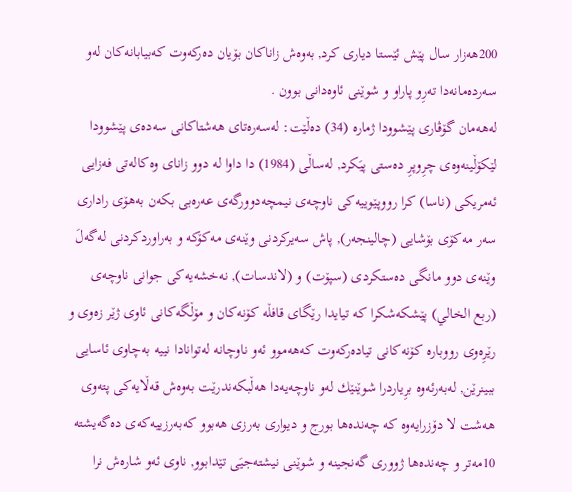200هه‌زار سال پێش ئێستا دیارى كرد, به‌وه‌ش زاناكان بۆیان ده‌ركه‌وت كه‌بیابانه‌كان له‌و سه‌رده‌مانه‌دا ته‌رِو پاراو و شوێنى ئاوه‌دانى بوون .
له‌هه‌مان گۆڤارى پێشوودا ژماره‌ (34) ده‌ڵێت: له‌سه‌ره‌تاى هه‌شتاكانى سه‌ده‌ى پێشوودا لێكۆڵینه‌وه‌ى چرِوپرِ ده‌ستى پيَكرد, له‌ساڵى (1984) دا داوا له‌ دوو زاناى وه‌كاله‌تى فه‌زایى ئه‌مریكى (ناسا) كرا رووپێويیه‌كى ناوچه‌ى نیمچه‌دوورگه‌ى عه‌ره‌بى بكه‌ن به‌هۆى رادارى سه‌ر مه‌كۆى بۆشایى (چالینجه‌ر), پاش سه‌یركردنى وێنه‌ى مه‌كۆكه‌ و به‌راوردكردنى له‌گه‌لَ وێنه‌ى دوو مانگى ده‌ستكردى (سپۆت) و (لاندسات), نه‌خشه‌یه‌كى جوانى ناوچه‌ى (ربع الخالي) پێشكه‌شكرا كه‌ تیایدا رێگاى قافڵه‌ كۆنه‌كان و مۆڵگه‌كانى ئاوى ژێر زه‌وى و رێرِه‌وى رووباره‌ كۆنه‌كانى تیاده‌ركه‌وت كه‌هه‌موو ئه‌و ناوچانه‌ له‌توانادا نيیه‌ به‌چاوى ئاسایى ببینرێن, له‌به‌رئه‌وه‌ برِیاردرا شوێنێك له‌و ناوچه‌یه‌دا هه‌ڵبكه‌ندرێت به‌وه‌ش قه‌ڵایه‌كى پته‌وى هه‌شت لا دۆزرایه‌وه‌ كه‌ چه‌نده‌ها بورج و دیوارى به‌رزى هه‌بوو كه‌به‌رزيیه‌كه‌ى ده‌گه‌یشته‌ 10مه‌تر و چه‌نده‌ها ژوورى گه‌نجینه‌ و شوێنى نیشته‌جيَى تێدابوو, ناوى ئه‌و شاره‌ش نرا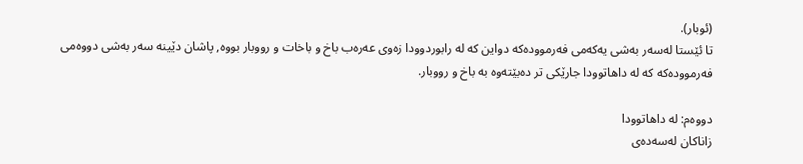(ئوبار).
تا ئێستا له‌سه‌ر به‌شى یه‌كه‌مى فه‌رمووده‌كه‌ دواین كه‌ له‌ رابوردوودا زه‌وى عه‌ره‌ب باخ و باخات و رووبار بووه‌, پاشان دێینه‌ سه‌ر به‌شى دووه‌مى فه‌رمووده‌كه‌ كه‌ له‌ داهاتوودا جارێكى تر ده‌بێته‌وه‌ به‌ باخ و رووبار.

دووه‌م: له‌ داهاتوودا
زاناكان له‌سه‌ده‌ى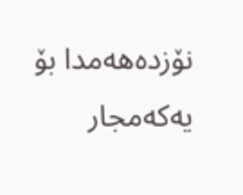نۆزده‌هه‌مدا بۆ یه‌كه‌مجار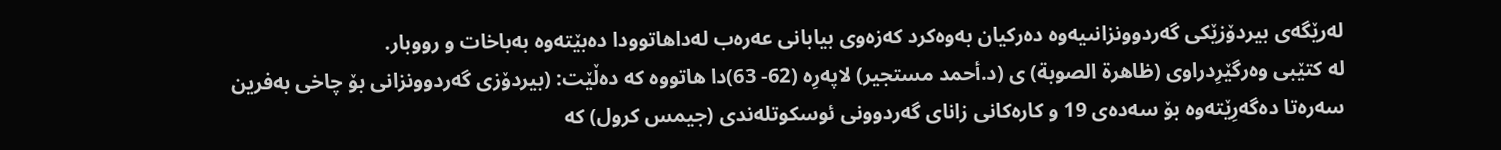له‌رێگه‌ى بیردۆزێكى گه‌ردوونزانىیه‌وه‌ ده‌ركیان به‌وه‌كرد كه‌زه‌وى بیابانى عه‌ره‌ب له‌داهاتوودا ده‌بێته‌وه‌ به‌باخات و رووبار.
له‌ كتێبى وه‌رگێرِدراوى (ظاهرة الصوبة) ى (د.أحمد مستجير) لاپه‌رِه‌ (62- 63)دا هاتووه‌ كه‌ ده‌ڵێت: (بیردۆزى گه‌ردوونزانى بۆ چاخى به‌فرین سه‌ره‌تا ده‌گه‌رِێته‌وه‌ بۆ سه‌ده‌ى 19 و كاره‌كانى زاناى گه‌ردوونى ئوسكوتله‌ندى (جیمس كرول) كه‌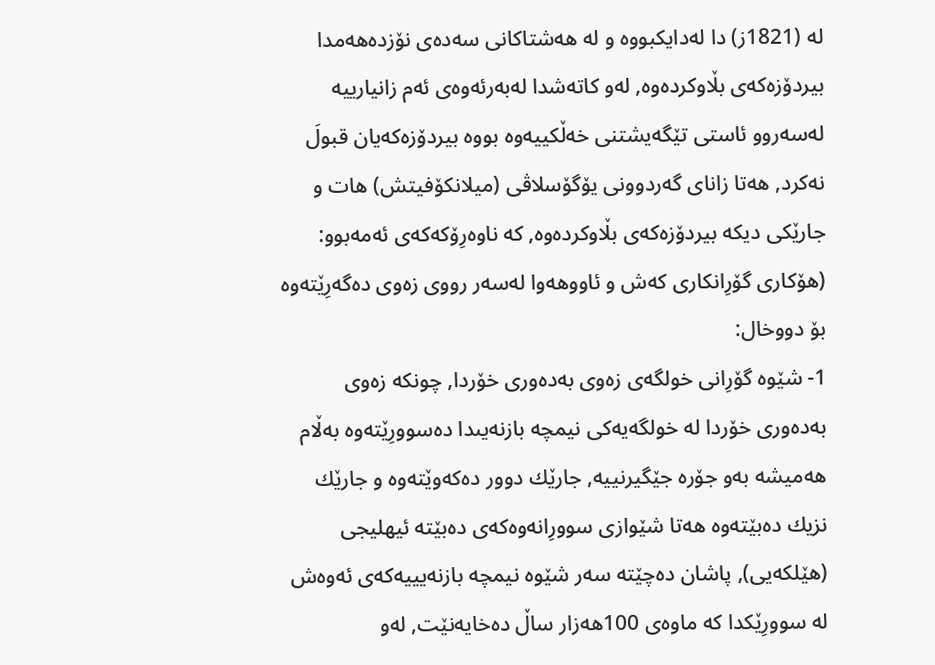له‌ (1821ز) دا له‌دایكبووه‌ و له‌ هه‌شتاكانى سه‌ده‌ى نۆزده‌هه‌مدا بیردۆزه‌كه‌ى بڵاوكرده‌وه‌, له‌و كاته‌شدا له‌به‌رئه‌وه‌ى ئه‌م زانیاريیه‌ له‌سه‌روو ئاستى تێگه‌یشتنى خه‌ڵكيیه‌وه‌ بووه‌ بیردۆزه‌كه‌یان قبولَ نه‌كرد, هه‌تا زاناى گه‌ردوونى یۆگۆسلاڤى (میلانكۆفیتش) هات و جارێكى دیكه‌ بیردۆزه‌كه‌ى بڵاوكرده‌وه‌, كه‌ ناوه‌رِۆكه‌كه‌ى ئه‌مه‌بوو: (هۆكارى گۆرِانكارى كه‌ش و ئاووهه‌وا له‌سه‌ر رووى زه‌وى ده‌گه‌رِێته‌وه‌ بۆ دووخال:
1- شێوه‌ گۆرِانى خولگه‌ى زه‌وى به‌ده‌ورى خۆردا, چونكه‌ زه‌وى به‌ده‌ورى خۆردا له‌ خولگه‌یه‌كى نیمچه‌ بازنه‌یىدا ده‌سوورِێته‌وه‌ به‌ڵام هه‌میشه‌ به‌و جۆره‌ جێگیرنيیه‌, جارێك دوور ده‌كه‌وێته‌وه‌ و جارێك نزیك ده‌بێته‌وه‌ هه‌تا شێوازى سوورِانه‌وه‌كه‌ى ده‌بێته‌ ئیهلیجى (هێلكه‌یى), پاشان ده‌چێته‌ سه‌ر شێوه‌ نیمچه‌ بازنه‌یيیه‌كه‌ى ئه‌وه‌ش له‌ سوورِێكدا كه‌ ماوه‌ى 100هه‌زار ساڵ ده‌خایه‌نێت, له‌و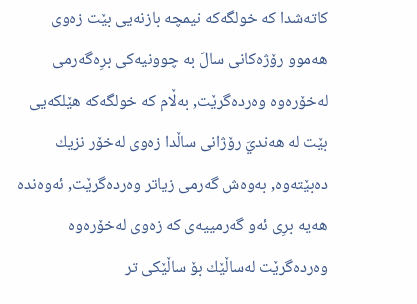كاته‌شدا كه‌ خولگه‌كه‌ نیمچه‌ بازنه‌یى بێت زه‌وى هه‌موو رۆژه‌كانى سالَ به‌ چوونیه‌كى برِه‌گه‌رمى له‌خۆره‌وه‌ وه‌رده‌گرێت, به‌ڵام كه‌ خولگه‌كه‌ هێلكه‌یى بێت له‌ هه‌نديَ رۆژانى ساڵدا زه‌وى له‌خۆر نزیك ده‌بێته‌وه‌, به‌وه‌ش گه‌رمى زیاتر وه‌رده‌گرێت, ئه‌وه‌نده‌ هه‌یه‌ برِى ئه‌و گه‌رميیه‌ى كه‌ زه‌وى له‌خۆره‌وه‌ وه‌رده‌گرێت له‌ساڵێك بۆ ساڵێكى تر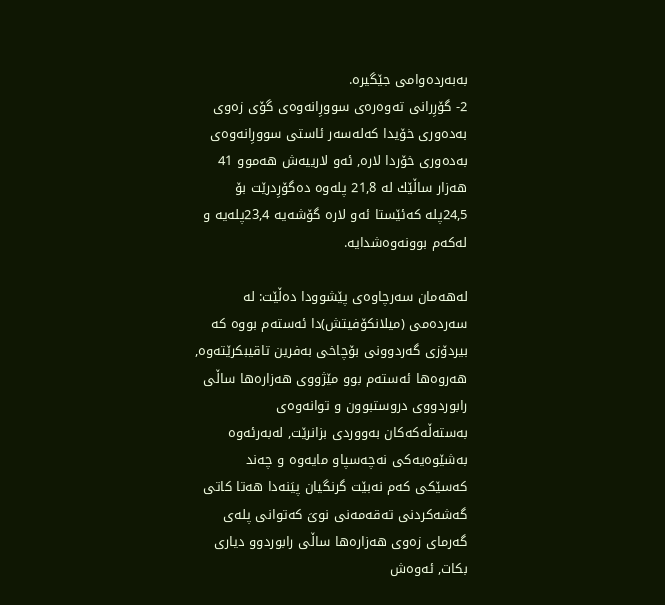به‌به‌رده‌وامى جێگیره‌.
2- گۆرِرانى ته‌وه‌ره‌ى سوورِانه‌وه‌ى گۆى زه‌وى به‌ده‌ورى خۆيدا كه‌له‌سه‌ر ئاستى سوورِانه‌وه‌ى به‌ده‌ورى خۆردا لاره‌, ئه‌و لارييه‌ش هه‌موو 41 هه‌زار ساڵێك له‌ 21,8 پله‌وه‌ ده‌گۆرِدرێت بۆ 24,5پله‌ كه‌ئێستا ئه‌و لاره‌ گۆشه‌یه‌ 23,4پله‌یه‌ و له‌كه‌م بوونه‌وه‌شدایه‌.

له‌هه‌مان سه‌رچاوه‌ى پێشوودا ده‌ڵێت: له‌ سه‌رده‌مى (میلانكۆفیتش)دا ئه‌سته‌م بووه‌ كه‌ بیردۆزى گه‌ردوونى بۆچاخى به‌فرین تاقيبكرێته‌وه‌, هه‌روه‌ها ئه‌سته‌م بوو مێژووى هه‌زاره‌ها ساڵى رابوردووى دروستبوون و توانه‌وه‌ى به‌سته‌ڵه‌كه‌كان به‌ووردى بزانرێت, له‌به‌رئه‌وه‌ به‌شێوه‌یه‌كى نه‌چه‌سپاو مایه‌وه‌ و چه‌ند كه‌سێكى كه‌م نه‌بێت گرنگیان پيَنه‌دا هه‌تا كاتى گه‌شه‌كردنى ته‌قه‌مه‌نى نوىَ كه‌توانى پله‌ى گه‌رماى زه‌وى هه‌زاره‌ها ساڵى رابوردوو دیارى بكات, ئه‌وه‌ش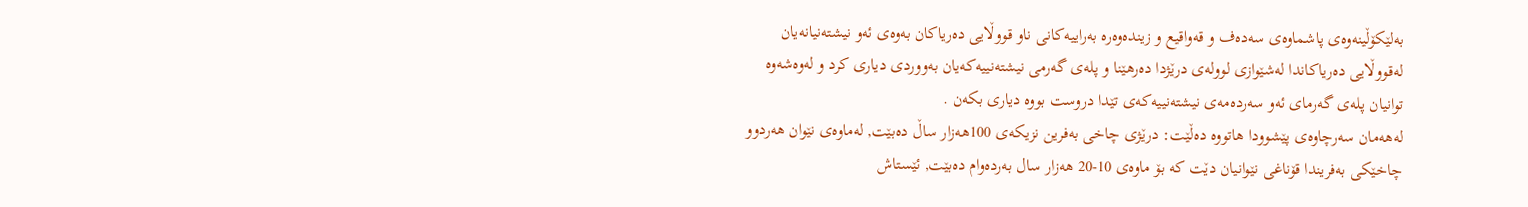به‌لێكۆڵینه‌وه‌ى پاشماوه‌ى سه‌ده‌ف و قه‌واقیع و زینده‌وه‌ره‌ به‌راییه‌كانى ناو قووڵایى ده‌ریاكان به‌وه‌ى ئه‌و نیشته‌نیانه‌یان له‌قووڵایى ده‌ریاكاندا له‌شێوازى لووله‌ى درێژدا ده‌رهێنا و پله‌ى گه‌رمى نیشته‌نيیه‌كه‌یان به‌ووردى دیارى كرد و له‌وه‌شه‌وه‌ توانیان پله‌ى گه‌رماى ئه‌و سه‌رده‌مه‌ى نیشته‌نيیه‌كه‌ى تێدا دروست بووه‌ دیارى بكه‌ن .
له‌هه‌مان سه‌رچاوه‌ى پێشوودا هاتووه‌ ده‌ڵێت: درێژى چاخى به‌فرین نزیكه‌ى 100هه‌زار ساڵ ده‌بێت, له‌ماوه‌ى نێوان هه‌ردوو چاخێكى به‌فریندا قۆناغى نێوانیان دێت كه‌ بۆ ماوه‌ى 10-20 هه‌زار سال به‌رده‌وام ده‌بێت, ئێستاش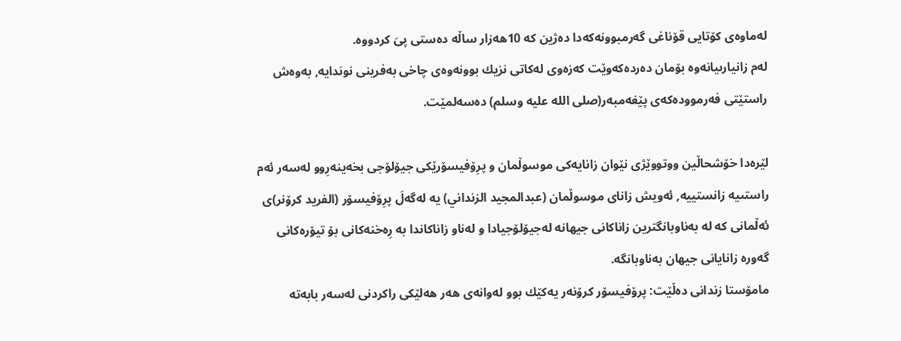له‌ماوه‌ى كۆتایى قۆناغى گه‌رمبوونه‌كه‌دا ده‌ژین كه‌ 10هه‌زار ساڵه‌ ده‌ستى پىَ كردووه‌.
له‌م زانیارىیانه‌وه‌ بۆمان ده‌رده‌كه‌وێت كه‌زه‌وى له‌كاتى نزیك بوونه‌وه‌ى چاخى به‌فرینى نوىَدایه‌, به‌وه‌ش راستێتى فه‌رمووده‌كه‌ى پێغه‌مبه‌ر(صلى الله عليه وسلم) ده‌سه‌لمێت.

لێره‌دا خۆشحاڵین ووتووێژى نێوان زانایه‌كى موسوڵمان و پرِۆفیسۆرێكى جیۆلۆجى بخه‌ینه‌رِوو له‌سه‌ر ئه‌م راستىیه‌ زانستييه‌, ئه‌ویش زاناى موسوڵمان (عبدالمجيد الزنداني) یه‌ له‌گه‌لَ پرِۆفیسۆر (الفرید كرۆنر)ى ئه‌ڵمانى كه‌ له‌ به‌ناوبانگترین زاناكانى جیهانه‌ له‌جیۆلۆجیادا و له‌ناو زاناكاندا به‌ رِه‌خنه‌كانى بۆ تیۆره‌كانى گه‌وره‌ زانایانى جیهان به‌ناوبانگه‌.
مامۆستا زندانى ده‌ڵێت: پرۆفیسۆر كرۆنه‌ر یه‌كێك بوو له‌وانه‌ى هه‌ر هه‌لێكى راكردنى له‌سه‌ر بابه‌ته‌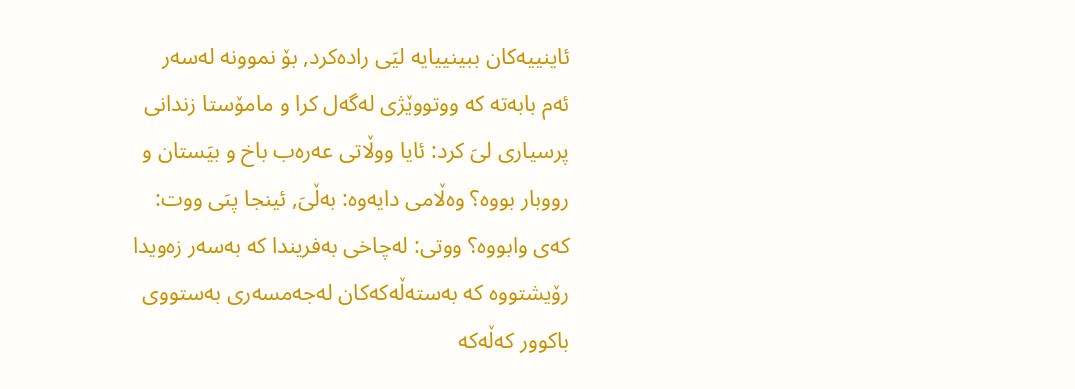ئاینيیه‌كان ببینيیایه‌ ليَى راده‌كرد, بۆ نموونه‌ له‌سه‌ر ئه‌م بابه‌ته‌ كه‌ ووتووێژى له‌گه‌ل كرا و مامۆستا زندانى پرسیارى لىَ كرد: ئایا ووڵاتى عه‌ره‌ب باخ و بيَستان و رووبار بووه‌؟ وه‌ڵامى دایه‌وه‌: به‌ڵىَ, ئینجا پىَى ووت: كه‌ى وابووه‌؟ ووتى: له‌چاخى به‌فریندا كه‌ به‌سه‌ر زه‌ويدا رۆیشتووه‌ كه‌ به‌سته‌ڵه‌كه‌كان له‌جه‌مسه‌رى به‌ستووى باكوور كه‌ڵه‌كه‌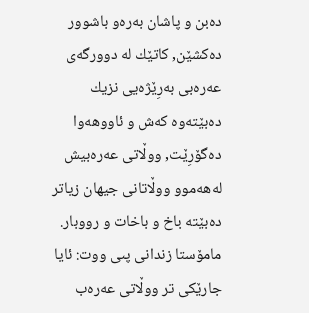ده‌بن و پاشان به‌ره‌و باشوور ده‌كشێن, كاتێك له‌ دوورگه‌ى عه‌ره‌بى به‌رِێژه‌یى نزیك ده‌بێته‌وه‌ كه‌ش و ئاووهه‌وا ده‌گۆرِێت, ووڵاتى عه‌ره‌بیش له‌هه‌موو ووڵاتانى جیهان زیاتر ده‌بێته‌ باخ و باخات و رووبار.
مامۆستا زندانى پىى ووت: ئایا جارێكى تر ووڵاتى عه‌ره‌ب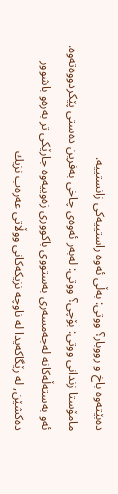ده‌بێته‌وه‌ باخ و رووبار؟ ووتى: به‌ڵى ئه‌وه‌ راستيیه‌كى زانستيیه‌.
مامۆستا زندانى ووتى: بۆچى؟ ووتى: له‌به‌ر ئه‌وه‌ى چاخى به‌فرین ده‌ستى پێكردووه‌ته‌وه‌.
ئه‌و به‌سته‌ڵه‌كانه‌ له‌جه‌مسه‌رى به‌ستووى باكوورى زه‌ويیه‌وه‌ جارێكى تر به‌ره‌و باشوور ده‌كشێن, له‌ رێگاكه‌يدا له‌ ناوچه‌ نزیكه‌كانى ووڵاتى عه‌ره‌ب نزیك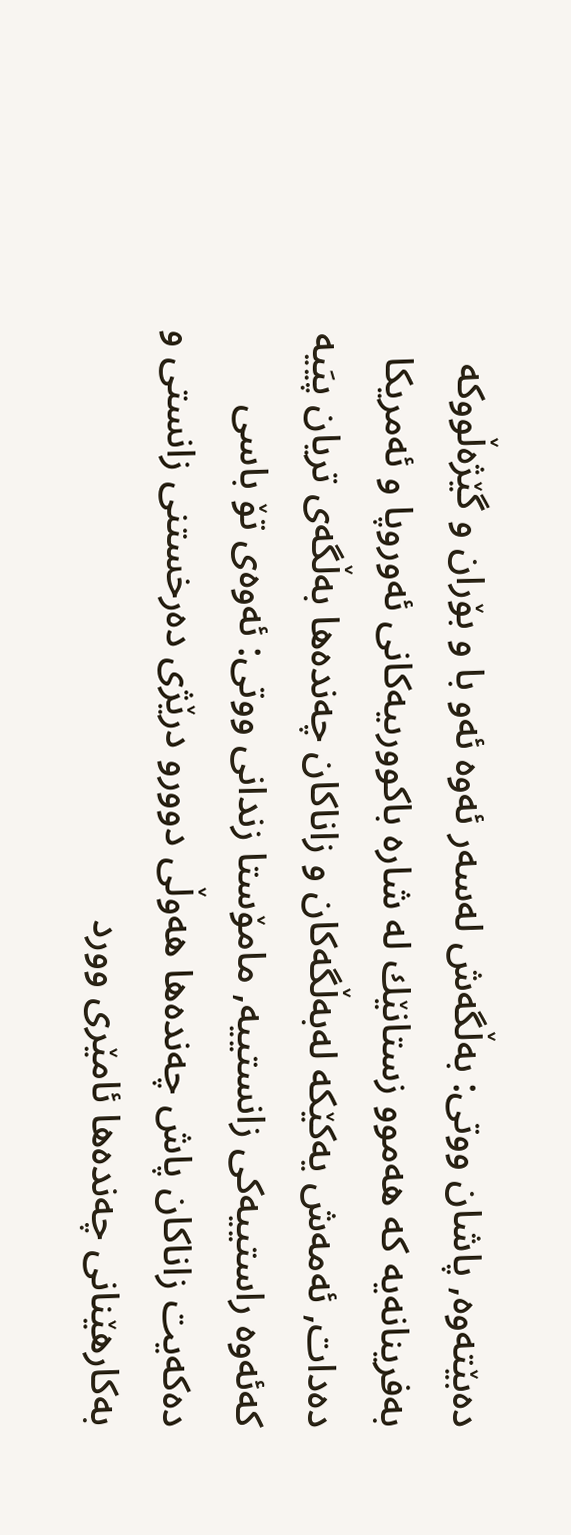ده‌بێته‌وه‌, پاشان ووتى: به‌ڵگه‌ش له‌سه‌ر ئه‌وه‌ ئه‌و با و بۆران و گێژه‌ڵووكه‌ به‌فرینانه‌یه‌ كه‌ هه‌موو زستانێك له‌ شاره‌ باكوورىیه‌كانى ئه‌وروپا و ئه‌مریكا ده‌دات, ئه‌مه‌ش یه‌كێكه‌ له‌به‌ڵگه‌كان و زاناكان چه‌نده‌ها به‌ڵگه‌ى تریان پيَيه‌ كه‌ئه‌وه‌ راستيیه‌كى زانستيیه‌, مامۆستا زندانى ووتى: ئه‌وه‌ى تۆ باسى ده‌كه‌یت زاناكان پاش چه‌نده‌ها هه‌وڵى دوورو درێژى ده‌رخستنى زانستى و به‌كارهێنانى چه‌نده‌ها ئامێرى وورد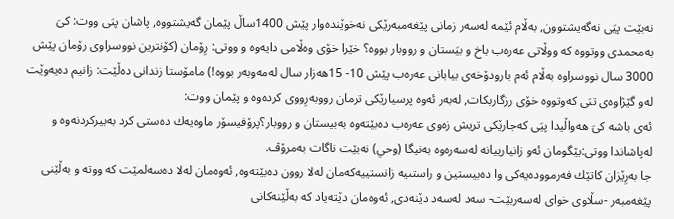نه‌بێت پيَى نه‌گه‌یشتوون, به‌ڵام ئێمه‌ له‌سه‌ر زمانى پێغه‌مبه‌رێكى نه‌خوێنده‌وار پێش 1400ساڵ پێمان گه‌یشتووه‌, پاشان پىَى ووت: كىَ به‌محمدى ووتووه‌ كه‌ ووڵاتى عه‌ره‌ب باخ و بيَستان و رووبار بووه‌؟ خێرا خۆى وه‌ڵامى دایه‌وه‌ و ووتى: رِۆمان (كۆنترین نووسراوى رۆمان پێش 3000 سال نووسراوه‌ به‌ڵام ئه‌م بارودۆخه‌ى بیابانى عه‌ره‌ب پێش 10- 15هه‌زار سال له‌مه‌وبه‌ر بووه‌!) مامۆستا زندانى ده‌ڵێت: زانیم ده‌یه‌وێت له‌و گێژاوه‌ى تىَى كه‌وتووه‌ خۆى رزگاربكات, له‌به‌ر ئه‌وه‌ پرسیارێكى ترمان رووبه‌رِووى كرده‌وه‌ و پێمان ووت:
ئه‌ى باشه‌ كىَ هه‌واڵيدا پيَى كه‌جارێكى تریش زه‌وى عه‌ره‌ب ده‌بێته‌وه‌ به‌بيستان و رووبار؟پرۆفیسۆر ماوه‌یه‌ك ده‌ستى كرد به‌بیركردنه‌وه‌ و له‌پاشاندا ووتى:بێگومان ئه‌و زانیاريیانه‌ له‌سه‌ره‌وه‌ به‌نیگا (وحي) نه‌بێت ناگات به‌مرۆڤ.
جا به‌رِێزان كاتێك فه‌رمووده‌یه‌كى وا ده‌بیستین و راستىیه‌ زانستيیه‌كه‌مان له‌لا روون ده‌بێته‌وه‌, ئه‌وه‌مان له‌لا ده‌سه‌لمێت كه‌ ووته‌ و به‌ڵێنى پێغه‌مبه‌ر -سڵاوى خواى له‌سه‌ربێت- سه‌د له‌سه‌د دێنه‌دى, ئه‌وه‌مان دێته‌یاد كه‌ به‌ڵێنه‌كانى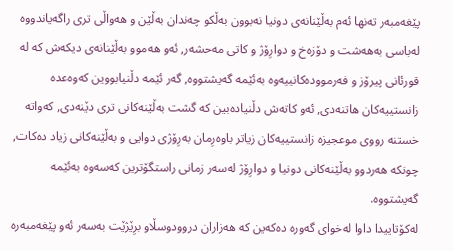پێغه‌مبه‌ر ته‌نها ئه‌م به‌ڵێنانه‌ى دونیا نه‌بوون به‌ڵكو چه‌ندان به‌ڵێن و هه‌واڵى ترى راگه‌یاندووه‌ له‌باسى به‌هه‌شت و دۆزه‌خ و دوارِۆژ و كاتى مه‌حشه‌ر, ئه‌و هه‌موو به‌ڵێنانه‌ى دیكه‌ش كه‌ له‌ قورئانى پیرۆز و فه‌رمووده‌كانيیه‌وه‌ به‌ئێمه‌ گه‌یشتووه‌, گه‌ر ئێمه‌ دڵنیابووین كه‌وه‌عده‌ زانستيیه‌كان هاتنه‌دى, ئه‌و كاته‌ش دڵنیاده‌بین كه‌ گشت به‌ڵێنه‌كانى ترى دێنه‌دى, كه‌واته‌ خستنه‌ رووى موعجیزه‌ زانستيیه‌كان زیاتر باوه‌رِمان به‌رِۆژى دوایى و به‌ڵێنه‌كانى زیاد ده‌كات, چونكه‌ هه‌ردوو به‌ڵێنه‌كانى دونیا و دوارِۆژ له‌سه‌ر زمانى راستگۆترین كه‌سه‌وه‌ به‌ئێمه‌ گه‌یشتووه‌.
له‌كۆتایيدا داوا له‌خواى گه‌وره‌ ده‌كه‌ین كه‌ هه‌زاران دروودوسڵاو برِێژێت به‌سه‌ر ئه‌و پێغه‌مبه‌ره‌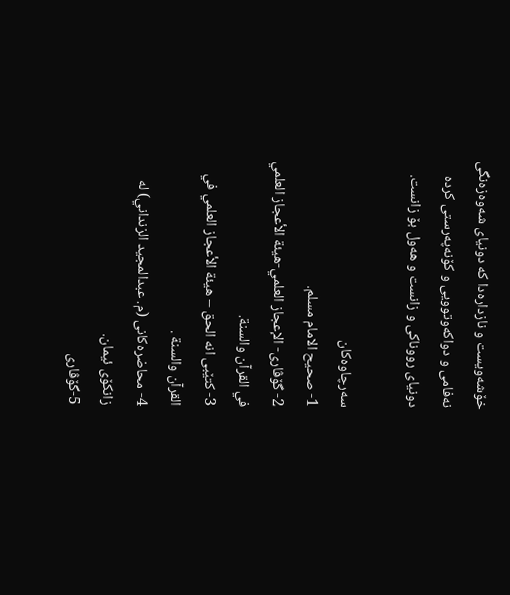خۆشه‌ویست و نازداره‌دا كه‌ دونیاى شه‌وه‌زه‌نگى نه‌فامى و دواكه‌وتوویى و كۆنه‌په‌رستى كرده‌ دونیاى رووناكى و زانست و هه‌ول بۆ زانست.

سه‌رچاوه‌كان
1- صحيح الامام مسلم.
2- گۆڤارى- الإعجاز العلمي-هيئة الأعجاز العلمي في القرآن والسنة.
3- كتێبى انه الحق – هيئة الأعجاز العلمي في القرآن والسنة .
4- محاضره‌كانى (م. عبدالمجيد الزنداني) له‌ زانكۆى ئیمان.
5-گۆڤارى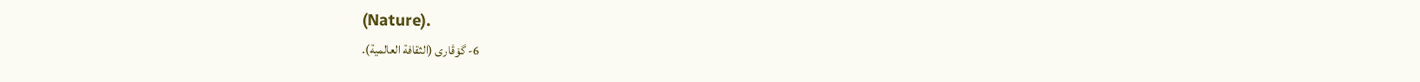(Nature).
6- گۆڤارى (الثقافة العالمية).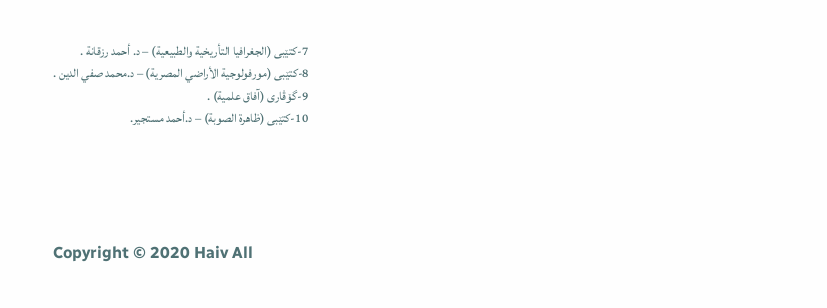7-كتێبى (الجغرافيا التأريخية والطبيعية) – د. أحمد رزقانة .
8-كتێبى (مورفولوجية الأراضي المصرية) – د.محمد صفي الدين .
9-گۆڤارى (آفاق علمية) .
10-كتێبى (ظاهرة الصوبة) – د.أحمد مستجير.





Copyright © 2020 Haiv All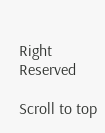Right Reserved

Scroll to top